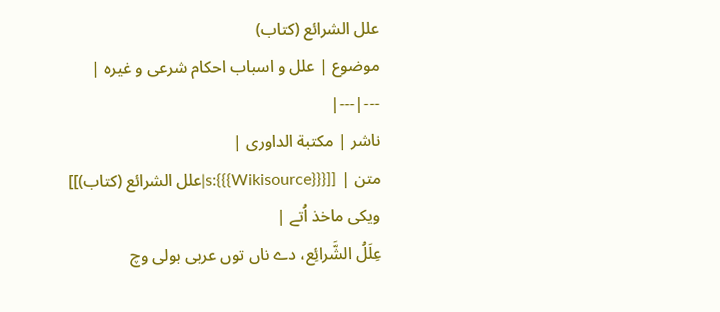علل الشرائع (کتاب)
موضوع | علل و اسباب احکام شرعی و غیرہ |
---|---|
ناشر | مکتبة الداوری |
متن | [[s:{{{Wikisource}}}|علل الشرائع (کتاب)]] ویکی ماخذ اُتے |
عِلَلُ الشَّرائِع، دے ناں توں عربی بولی وچ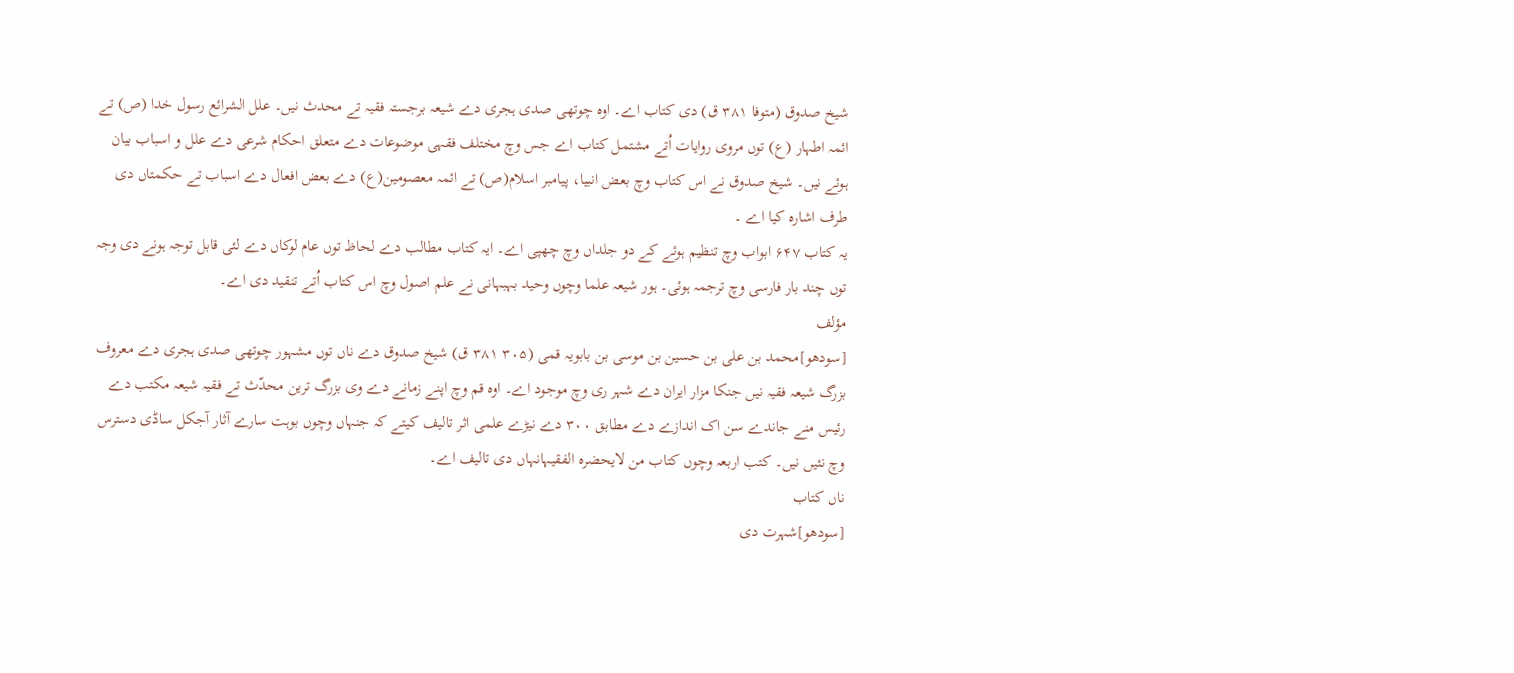شیخ صدوق (متوفا ۳۸۱ ق) دی کتاب اے۔ اوہ چوتھی صدی ہجری دے شیعہ برجستہ فقیہ تے محدث نيں۔ علل الشرائع رسول خدا (ص) تے ائمہ اطہار (ع) توں مروی روایات اُتے مشتمل کتاب اے جس وچ مختلف فقہی موضوعات دے متعلق احکام شرعی دے علل و اسباب بیان ہوئے نيں۔ شیخ صدوق نے اس کتاب وچ بعض انبیا، پیامبر اسلام(ص) تے ائمہ معصومین(ع) دے بعض افعال دے اسباب تے حکمتاں دی طرف اشارہ کیا اے ۔
یہ کتاب ۶۴۷ ابواب وچ تنظیم ہوئے کے دو جلداں وچ چھپی اے۔ ایہ کتاب مطالب دے لحاظ توں عام لوکاں دے لئی قابل توجہ ہونے دی وجہ توں چند بار فارسی وچ ترجمہ ہوئی۔ ہور شیعہ علما وچوں وحید بہبہانی نے علم اصول وچ اس کتاب اُتے تنقید دی اے۔
مؤلف
[سودھو]محمد بن علی بن حسین بن موسی بن بابویہ قمی (۳۰۵ ۳۸۱ ق) شیخ صدوق دے ناں توں مشہور چوتھی صدی ہجری دے معروف بزرگ شیعہ فقیہ نيں جنکا مزار ایران دے شہر ری وچ موجود اے۔ اوہ قم وچ اپنے زمانے دے وی بزرگ ترین محدّث تے فقیہ شیعہ مکتب دے رئیس منے جاندے سن اک اندازے دے مطابق ۳۰۰ دے نیڑے علمی اثر تالیف کيتے کہ جنہاں وچوں بوہت سارے آثار آجکل ساڈی دسترس وچ نئيں نيں۔ کتب اربعہ وچوں کتاب من لایحضرہ الفقیہانہاں دی تالیف اے۔
ناں کتاب
[سودھو]شہرت دی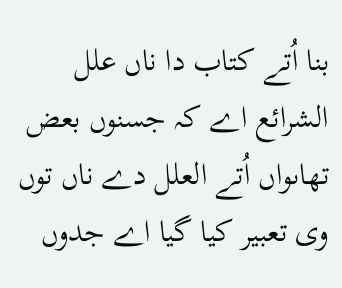بنا اُتے کتاب دا ناں علل الشرائع اے کہ جسنوں بعض تھاںواں اُتے العلل دے ناں توں وی تعبیر کیا گیا اے جدوں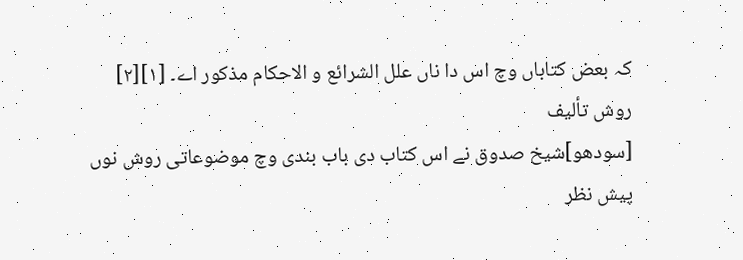کہ بعض کتاباں وچ اس دا ناں علل الشرائع و الاحکام مذکور اے۔ [۱][۲]
روش تألیف
[سودھو]شیخ صدوق نے اس کتاب دی باب بندی وچ موضوعاتی روش نوں پیش نظر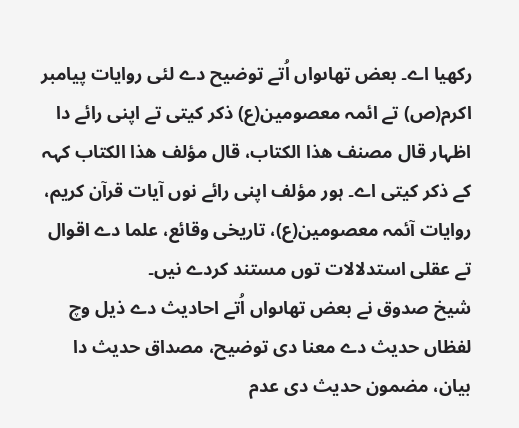رکھیا اے۔ بعض تھاںواں اُتے توضیح دے لئی روایات پیامبر اکرم(ص) تے ائمہ معصومین(ع) ذکر کيتی تے اپنی رائے دا اظہار قال مصنف هذا الکتاب، قال مؤلف هذا الکتاب کہہ کے ذکر کيتی اے۔ ہور مؤلف اپنی رائے نوں آیات قرآن کریم، روایات آئمہ معصومین(ع)، تاریخی وقائع، علما دے اقوال تے عقلی استدلالات توں مستند کردے نيں۔
شیخ صدوق نے بعض تھاںواں اُتے احادیث دے ذیل وچ لفظاں حدیث دے معنا دی توضیح، مصداق حدیث دا بیان، مضمون حدیث دی عدم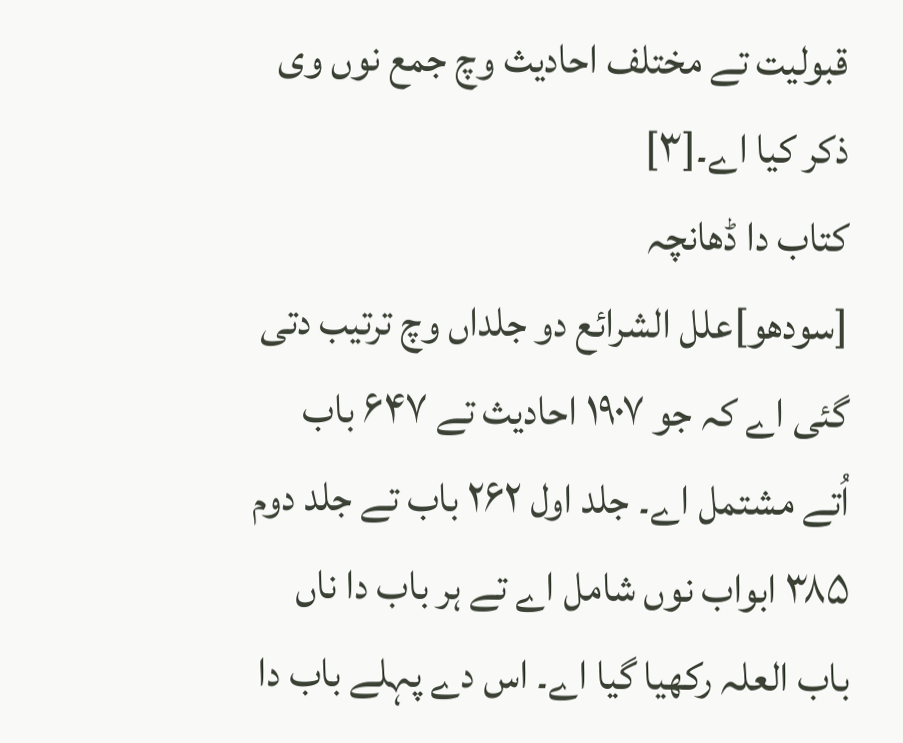قبولیت تے مختلف احادیث وچ جمع نوں وی ذکر کیا اے۔[۳]
کتاب دا ڈھانچہ
[سودھو]علل الشرائع دو جلداں وچ ترتیب دتی گئی اے کہ جو ۱۹۰۷ احادیث تے ۶۴۷ باب اُتے مشتمل اے۔ جلد اول ۲۶۲ باب تے جلد دوم ۳۸۵ ابواب نوں شامل اے تے ہر باب دا ناں باب العلہ رکھیا گیا اے۔ اس دے پہلے باب دا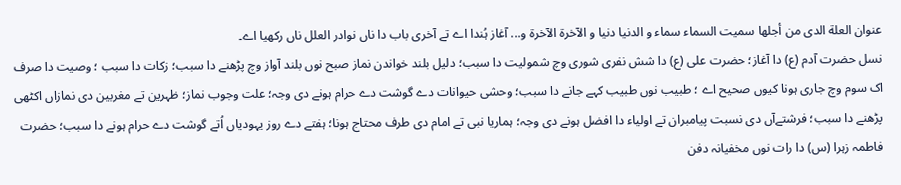عنوان العلة الدی من أجلها سمیت السماء سماء و الدنیا دنیا و الآخرة الآخرة و... آغاز ہُندا اے تے آخری باب دا ناں نوادر العلل ناں رکھیا اے۔
نسل حضرت آدم (ع) دا آغاز؛ حضرت علی (ع) دا شش نفری شوری وچ شمولیت دا سبب؛ دلیل بلند خواندن نماز صبح نوں بلند آواز وچ پڑھنے دا سبب؛ زکات دا سبب ؛ وصیت دا صرف اک سوم وچ جاری ہونا کیوں صحیح اے ؛ طبیب نوں طبیب کہے جانے دا سبب؛ وحشی حیوانات دے گوشت دے حرام ہونے دی وجہ؛ علت وجوب نماز؛ ظہرین تے مغربین دی نمازاں اکٹھی پڑھنے دا سبب؛ فرشتےآں دی نسبت پیامبران تے اولیاء دا افضل ہونے دی وجہ؛ ہماریا نبی تے امام دی طرف محتاج ہونا؛ ہفتے دے روز یہودیاں اُتے گوشت دے حرام ہونے دا سبب؛ حضرت فاطمہ زہرا (س) دا رات نوں مخفیانہ دفن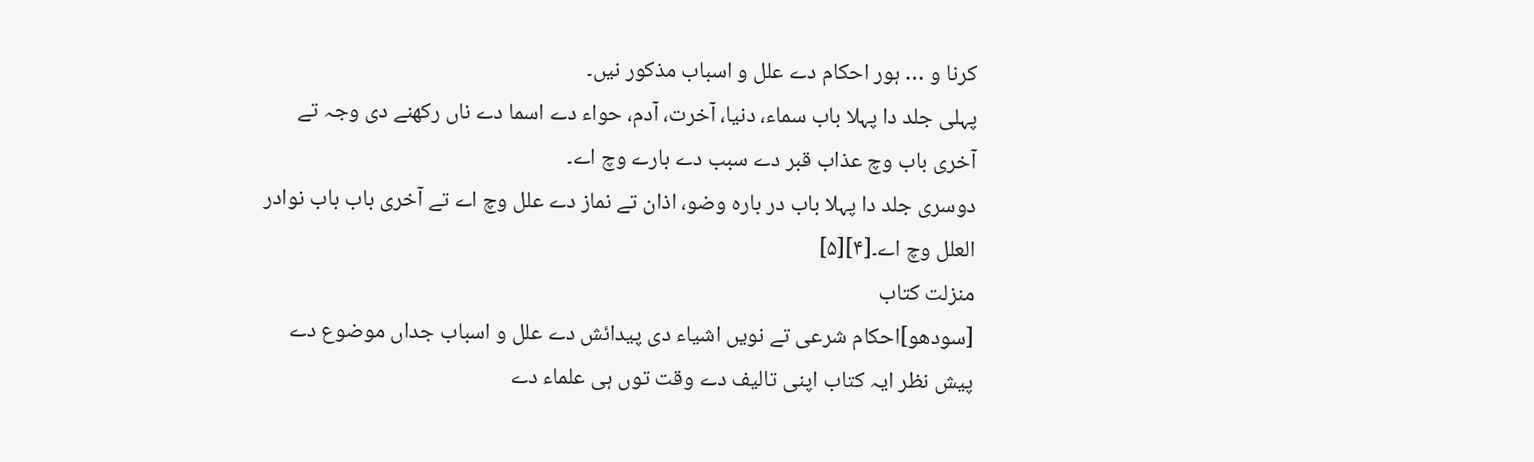کرنا و … ہور احکام دے علل و اسباب مذکور نيں۔
پہلی جلد دا پہلا باب سماء، دنیا، آخرت، آدم، حواء دے اسما دے ناں رکھنے دی وجہ تے آخری باب وچ عذاب قبر دے سبب دے بارے وچ اے۔
دوسری جلد دا پہلا باب در باره وضو، اذان تے نماز دے علل وچ اے تے آخری باب باب نوادر العلل وچ اے۔[۴][۵]
منزلت کتاب
[سودھو]احکام شرعی تے نويں اشیاء دی پیدائش دے علل و اسباب جداں موضوع دے پیش نظر ایہ کتاب اپنی تالیف دے وقت توں ہی علماء دے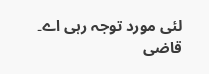لئی مورد توجہ رہی اے۔ قاضی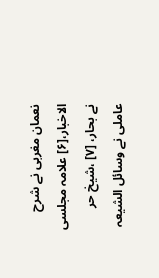نعمان مغربی نے شرح الاخبار،[۶] علامہ مجلسی نے بحار، [۷] ،شیخ حر عاملی نے وسائل الشیعہ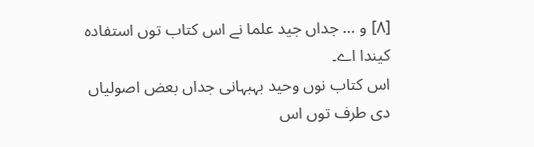[۸] و … جداں جید علما نے اس کتاب توں استفادہ کیندا اے۔
اس کتاب نوں وحید بہبہانی جداں بعض اصولیاں دی طرف توں اس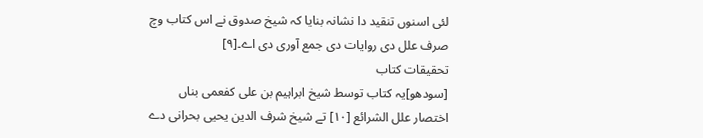لئی اسنوں تنقید دا نشانہ بنایا کہ شیخ صدوق نے اس کتاب وچ صرف علل دی روایات دی جمع آوری دی اے۔[۹]
تحقیقات کتاب
[سودھو]یہ کتاب توسط شیخ ابراہیم بن علی کفعمی بناں اختصار علل الشرائع [۱۰] تے شیخ شرف الدین یحیی بحرانی دے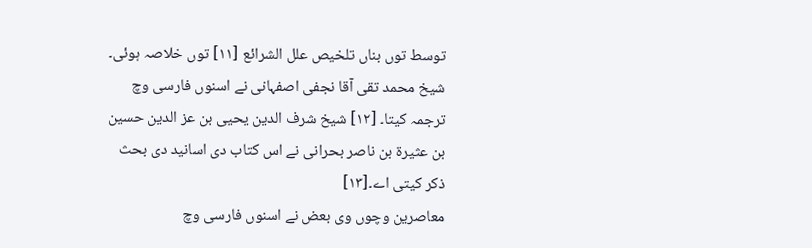توسط توں بناں تلخیص علل الشرائع [۱۱] توں خلاصہ ہوئی۔ شیخ محمد تقی آقا نجفی اصفہانی نے اسنوں فارسی وچ ترجمہ کيتا۔ [۱۲] شیخ شرف الدین یحیى بن عز الدین حسین بن عثیرة بن ناصر بحرانی نے اس کتاب دی اسانید دی بحث ذکر کيتی اے۔[۱۳]
معاصرین وچوں وی بعض نے اسنوں فارسی وچ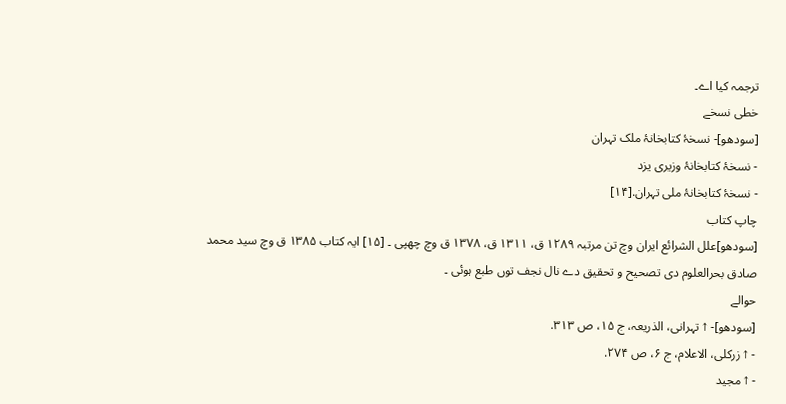ترجمہ کیا اے۔
خطی نسخے
[سودھو]- نسخۂ کتابخانۂ ملک تہران
- نسخۂ کتابخانۂ وزیری یزد
- نسخۂ کتابخانۂ ملی تہران.[۱۴]
چاپ کتاب
[سودھو]علل الشرائع ایران وچ تن مرتبہ ۱۲۸۹ ق، ۱۳۱۱ ق، ۱۳۷۸ ق وچ چھپی ۔ [۱۵] ایہ کتاب ۱۳۸۵ ق وچ سید محمد صادق بحرالعلوم دی تصحیح و تحقیق دے نال نجف توں طبع ہوئی ۔
حوالے
[سودھو]- ↑ تہرانی، الذریعہ، ج ۱۵، ص ۳۱۳.
- ↑ زرکلی، الاعلام، ج ۶، ص ۲۷۴.
- ↑ مجید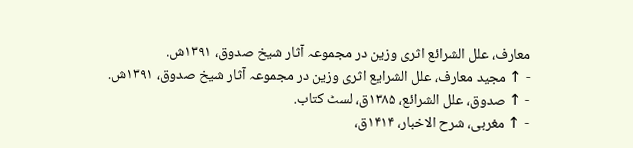معارف، علل الشرائع اثری وزین در مجموعہ آثار شیخ صدوق، ۱۳۹۱ش.
- ↑ مجید معارف، علل الشرایع اثری وزین در مجموعہ آثار شیخ صدوق، ۱۳۹۱ش.
- ↑ صدوق، علل الشرائع، ۱۳۸۵ق، لسٹ کتاب.
- ↑ مغربی، شرح الاخبار، ۱۴۱۴ق،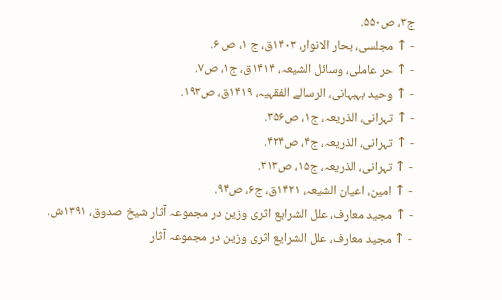ج۳، ص۵۵۰.
- ↑ مجلسی، بحار الانوار، ۱۴۰۳ق، ج ۱، ص ۶.
- ↑ حر عاملی، وسائل الشیعہ، ۱۴۱۴ق، ج۱، ص۷.
- ↑ وحید بہبہانی، الرسالے الفقہیہ، ۱۴۱۹ق، ص۱۹۳.
- ↑ تہرانی، الذریعہ، ج۱، ص۳۵۶.
- ↑ تہرانی، الذریعہ، ج۴، ص۴۲۴.
- ↑ تہرانی، الذریعہ، ج۱۵، ص۳۱۳.
- ↑ امین، اعیان الشیعہ، ۱۴۲۱ق، ج۶، ص۹۴.
- ↑ مجید معارف، علل الشرایع اثری وزین در مجموعہ آثار شیخ صدوق، ۱۳۹۱ش.
- ↑ مجید معارف، علل الشرایع اثری وزین در مجموعہ آثار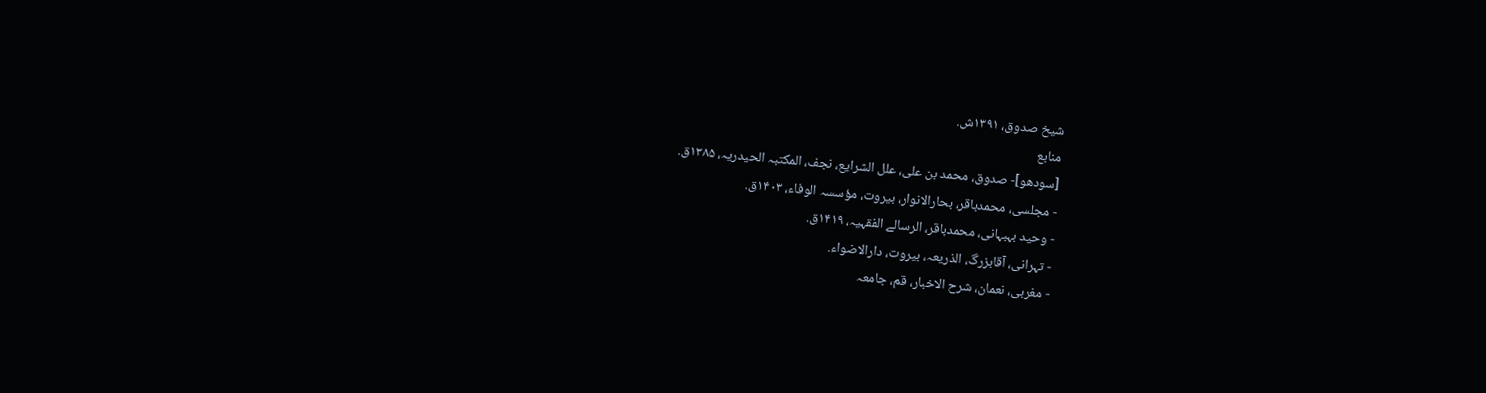شیخ صدوق، ۱۳۹۱ش.
منابع
[سودھو]- صدوق، محمد بن علی، علل الشرایع، نجف، المکتبہ الحیدریہ، ۱۳۸۵ق.
- مجلسی، محمدباقر، بحارالانوار، بیروت، مؤسسہ الوفاء، ۱۴۰۳ق.
- وحید بہبہانی، محمدباقر، الرسالے الفقہیہ، ۱۴۱۹ق.
- تہرانی، آقابزرگ، الذریعہ، بیروت، دارالاضواء.
- مغربی، نعمان، شرح الاخبار، قم، جامعہ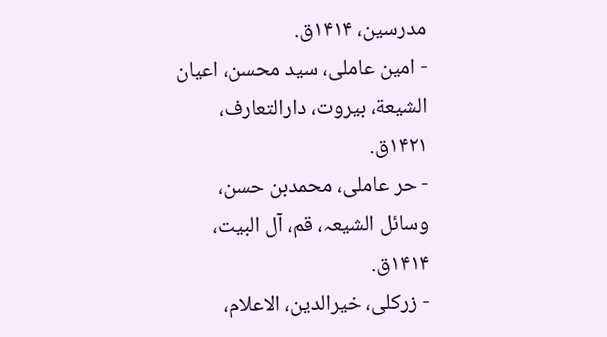مدرسین، ۱۴۱۴ق.
- امین عاملی، سید محسن، اعیان الشیعة، بیروت، دارالتعارف، ۱۴۲۱ق.
- حر عاملی، محمدبن حسن، وسائل الشیعہ، قم، آل البیت، ۱۴۱۴ق.
- زرکلی، خیرالدین، الاعلام،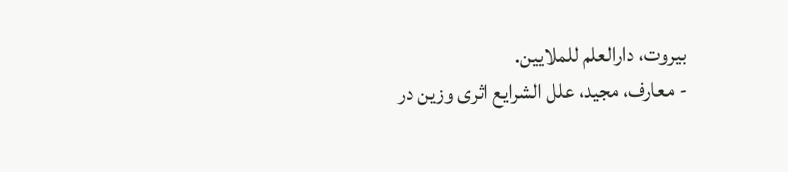بیروت، دارالعلم للملایین.
- معارف، مجید، علل الشرایع اثری وزین در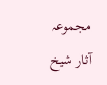مجموعہ آثار شیخ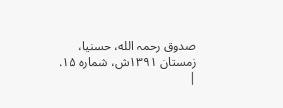صدوق رحمہ الله، حسنیا، زمستان ۱۳۹۱ش، شماره ۱۵.
|